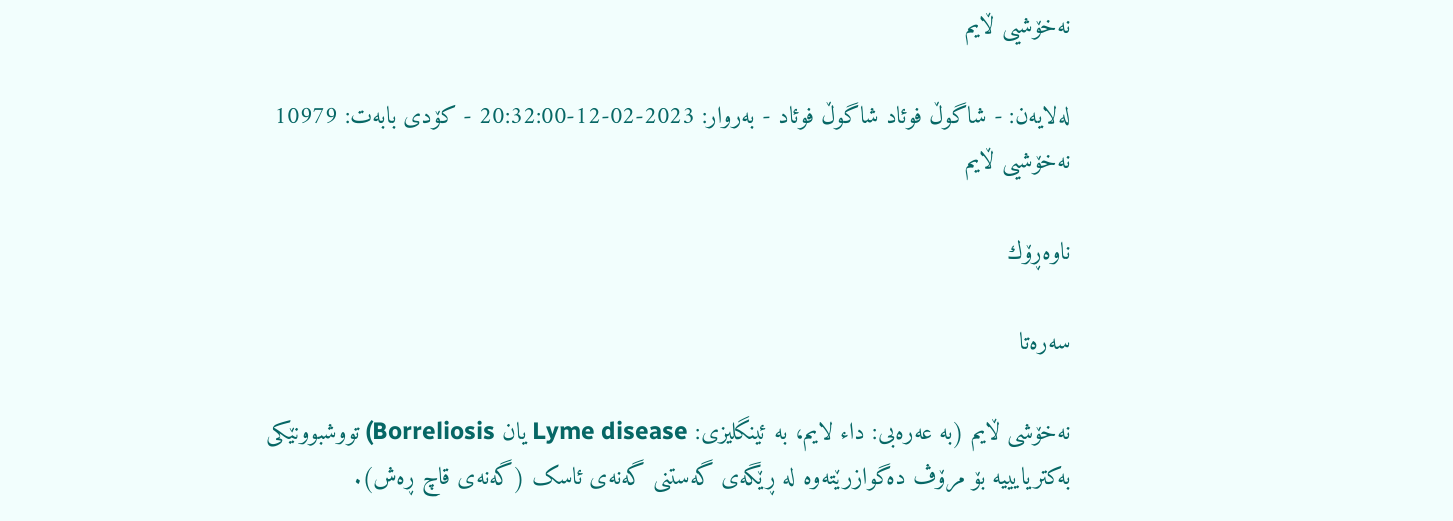نەخۆشیی ڵایم

له‌لایه‌ن: - شاگوڵ فوئاد شاگوڵ فوئاد - به‌روار: 2023-02-12-20:32:00 - کۆدی بابەت: 10979
نەخۆشیی ڵایم

ناوه‌ڕۆك

سەرەتا

نەخۆشی ڵایم (بە عەرەبی: داء لایم، بە ئینگلیزی: Lyme disease یان Borreliosis) تووشبوونێكی بەکتریایییە بۆ مرۆڤ دەگوازرێتەوە لە ڕێگەی گەستنی گەنەی ئاسک (گەنەی قاچ ڕەش).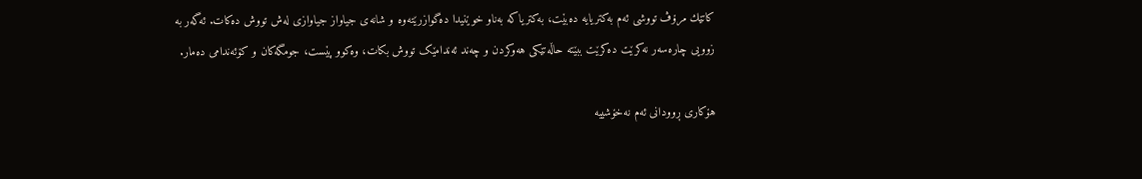کاتێك مرۆڤ تووشی ئەم بەکتریایە دەبێت، بەکتریاکە بەناو خوێنیدا دەگوازرێتەوە و شانەی جیاواز جیاوازی لەش تووش دەکات. ئەگەر بە زوویی چارەسەر نەکرێت دەکرێت ببێتە حاڵەتێکی هەوکردن و چەند ئەندامێک تووش بکات، وەکوو پێست، جومگەکان و کۆئەندامی دەمار.

هۆکاری ڕوودانی ئەم نەخۆشییە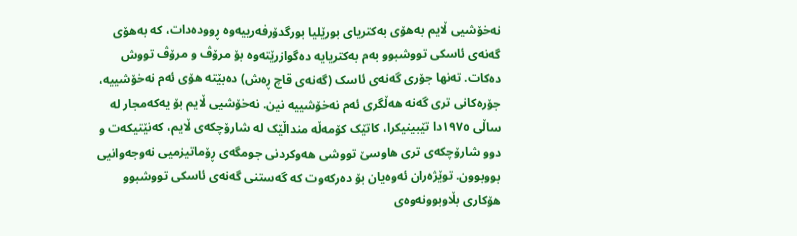نەخۆشیی ڵایم بەهۆی بەکتریای بورێلیا بورگدۆرفەرییەوە ڕوودەدات، کە بەهۆی گەنەی ئاسکی تووشبوو بەم بەکتریایە دەگوازرێتەوە بۆ مرۆڤ و مرۆڤ تووش دەکات. تەنها جۆری گەنەی ئاسک (گەنەی قاچ ڕەش) دەبێتە هۆی ئەم نەخۆشییە، جۆرەکانی تری گەنە هەڵگری ئەم نەخۆشییە نین. نەخۆشیی ڵایم بۆ یەکەمجار لە ساڵی ١٩٧٥دا تێبینیکرا، کاتێک کۆمەڵە منداڵێک لە شارۆچکەی ڵایم، کەنێتیکەت و دوو شارۆچکەی تری هاوسێ تووشی هەوکردنی جومگەی ڕۆماتیزمیی نەوجەوانیی بووبوون. توێژەران ئەوەیان بۆ دەرکەوت کە گەستنی گەنەی ئاسکی تووشبوو هۆکاری بڵاوبوونەوەی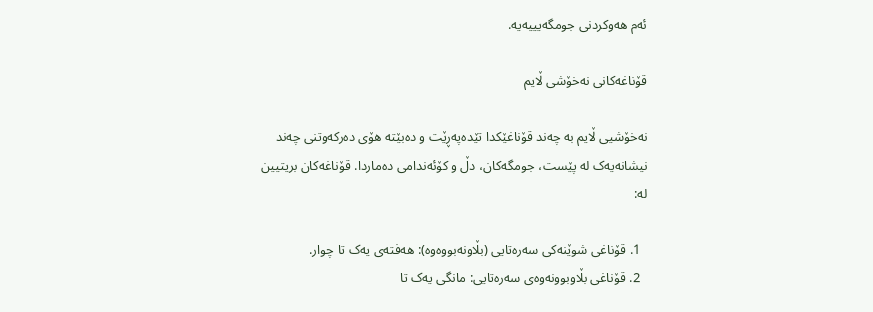ئەم هەوکردنی جومگەیییەیە.

قۆناغەکانی نەخۆشی ڵایم

نەخۆشیی ڵایم بە چەند قۆناغێکدا تێدەپەڕێت و دەبێتە هۆی دەرکەوتنی چەند نیشانەیەک لە پێست، جومگەکان، دڵ و کۆئەندامی دەماردا. قۆناغەکان بریتیین لە:

  1. قۆناغی شوێنەکی سەرەتایی (بڵاونەبووەوە): هەفتەی یەک تا چوار.
  2. قۆناغی بڵاوبوونەوەی سەرەتایی: مانگی یەک تا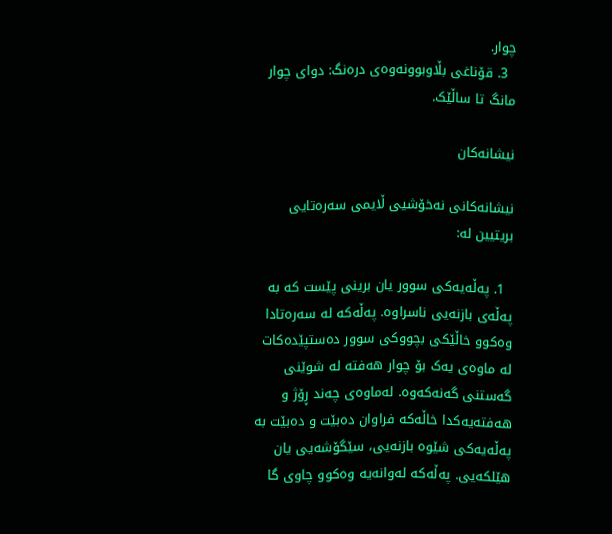چوار.
  3. قۆناغی بڵاوبوونەوەی درەنگ: دوای چوار مانگ تا ساڵێک.

نیشانەکان

نیشانەکانی نەخۆشیی ڵایمی سەرەتایی بریتیین لە:

  1. پەڵەیەکی سوور یان برینی پێست کە بە پەڵەی بازنەیی ناسراوە. پەڵەکە لە سەرەتادا وەکوو خاڵێكی بچووکی سوور دەستپێدەکات لە ماوەی یەک بۆ چوار هەفتە لە شوێنی گەستنی گەنەکەوە. لەماوەی چەند ڕۆژ و هەفتەیەکدا خاڵەکە فراوان دەبێت و دەبێت بە پەڵەیەکی شێوە بازنەیی، سێگۆشەیی یان هێلکەیی. پەڵەکە لەوانەیە وەکوو چاوی گا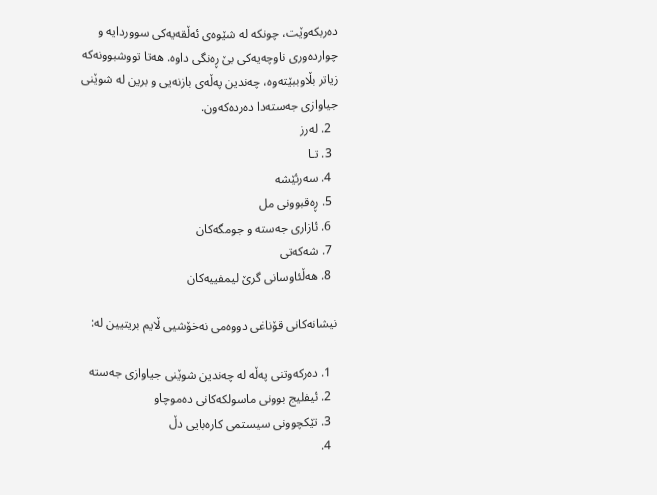دەربکەوێت، چونکە لە شێوەی ئەڵقەیەکی سووردایە و چواردەوری ناوچەیەکی بێ ڕەنگی داوە. هەتا تووشبوونەکە زیاتر بڵاوببێتەوە، چەندین پەڵەی بازنەیی و برین لە شوێنی جیاوازی جەستەدا دەردەکەون.
  2. لەرز
  3. تـا
  4. سەرئێشە
  5. ڕەقبوونی مل
  6. ئازاری جەستە و جومگەکان
  7. شەکەتی
  8. هەڵئاوسانی گرێ لیمفییەکان

نیشانەکانی قۆناغی دووەمی نەخۆشیی ڵایم بریتیین لە:

  1. دەرکەوتنی پەڵە لە چەندین شوێنی جیاوازی جەستە
  2. ئیفلیج بوونی ماسولکەکانی دەموچاو
  3. تێکچوونی سیستمی کارەبایی دڵ
  4.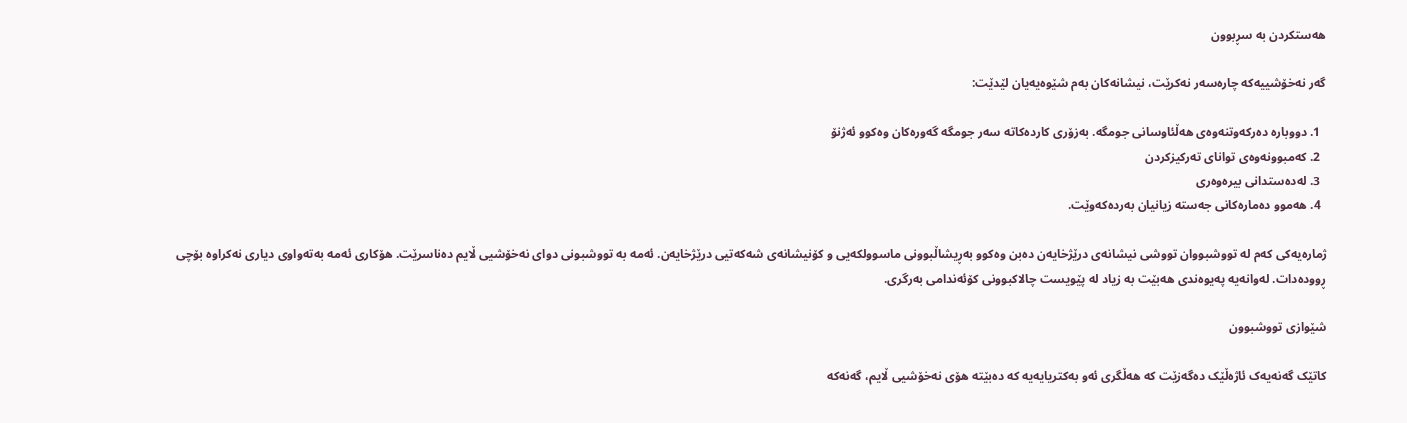هەستکردن بە سڕبوون

گەر نەخۆشییەکە چارەسەر نەکرێت، نیشانەکان بەم شێوەیەیان لێدێت:

  1. دووبارە دەرکەوتنەوەی هەڵئاوسانی جومگە. بەزۆری کاردەکاتە سەر جومگە گەورەکان وەکوو ئەژنۆ
  2. کەمبوونەوەی توانای تەرکیزکردن
  3. لەدەستدانی بیرەوەری
  4. هەموو دەمارەکانی جەستە زیانیان بەردەکەوێت.

ژمارەیەکی کەم لە تووشبووان تووشی نیشانەی درێژخایەن دەبن وەکوو بەڕیشاڵبوونی ماسوولکەیی و کۆنیشانەی شەکەتیی درێژخایەن. ئەمە بە تووشبونی دوای نەخۆشیی ڵایم دەناسرێت. هۆکاری ئەمە بەتەواوی دیاری نەکراوە بۆچی ڕوودەدات. لەوانەیە پەیوەندی هەبێت بە زیاد لە پێویست چالاکبوونی کۆئەندامی بەرگری.

شێوازی تووشبوون

کاتێک گەنەیەک ئاژەڵێک دەگەزێت کە هەڵگری ئەو بەکتریایەیە کە دەبێتە هۆی نەخۆشیی ڵایم، گەنەکە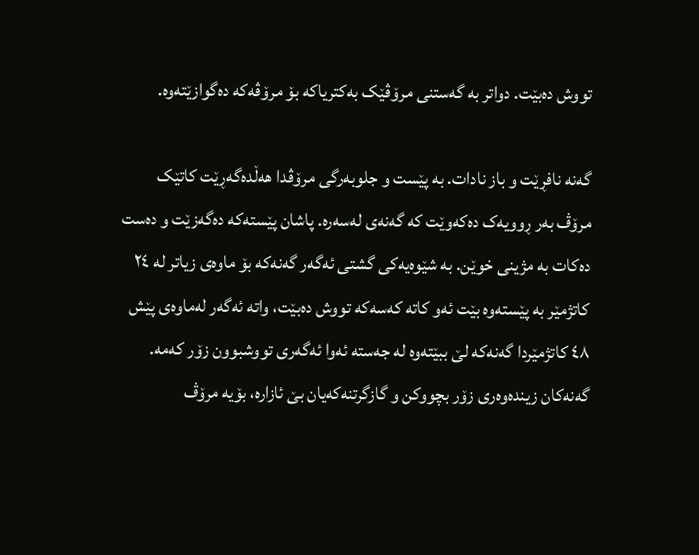تووش دەبێت. دواتر بە گەستنی مرۆڤێک بەکتریاکە بۆ مرۆڤەکە دەگوازێتەوە.

گەنە نافڕێت و باز نادات. بە پێست و جلوبەرگی مرۆڤدا هەڵدەگەڕێت کاتێک مرۆڤ بەر ڕوویەک دەکەوێت کە گەنەی لەسەرە. پاشان پێستەکە دەگەزێت و دەست دەکات بە مژینی خوێن. بە شێوەیەکی گشتی ئەگەر گەنەکە بۆ ماوەی زیاتر لە ٢٤ کاتژمێر بە پێستەوە بێت ئەو کاتە کەسەکە تووش دەبێت، واتە ئەگەر لەماوەی پێش ٤٨ کاتژمێردا گەنەکە لێ ببێتەوە لە جەستە ئەوا ئەگەری تووشبوون زۆر کەمە. گەنەکان زیندەوەری زۆر بچووکن و گازگرتنەکەیان بێ ئازارە، بۆیە مرۆڤ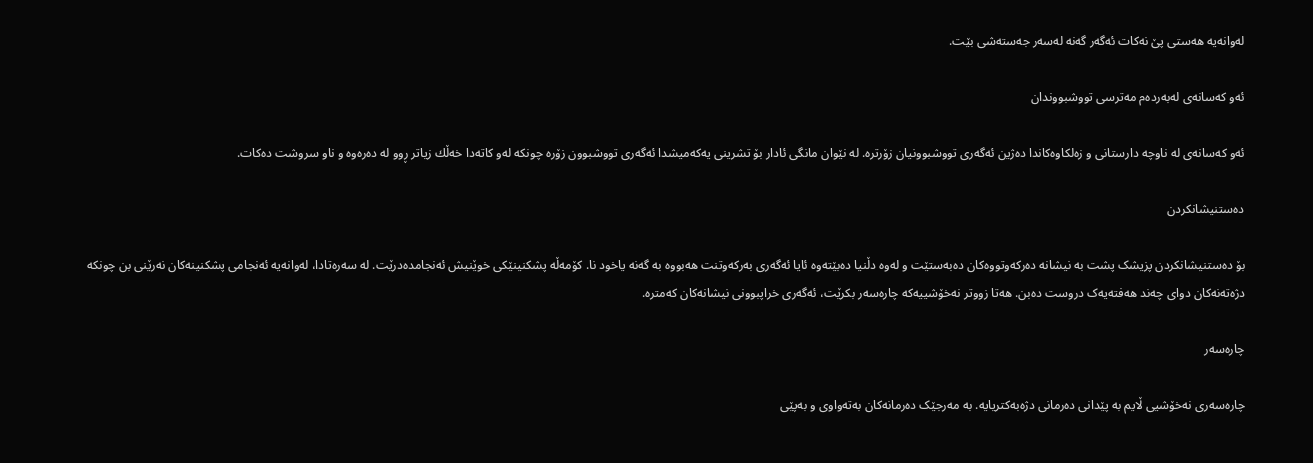لەوانەیە هەستی پێ نەکات ئەگەر گەنە لەسەر جەستەشی بێت.

ئەو کەسانەی لەبەردەم مەترسی تووشبووندان

ئەو کەسانەی لە ناوچە دارستانی و زەلکاوەکاندا دەژین ئەگەری تووشبوونیان زۆرترە. لە نێوان مانگی ئادار بۆ تشرینی یەکەمیشدا ئەگەری تووشبوون زۆرە چونکە لەو کاتەدا خەڵك زیاتر ڕوو لە دەرەوە و ناو سروشت دەکات.

دەستنیشانکردن

بۆ دەستنیشانکردن پزیشک پشت بە نیشانە دەرکەوتووەکان دەبەستێت و لەوە دڵنیا دەبێتەوە ئایا ئەگەری بەرکەوتنت هەبووە بە گەنە یاخود نا. کۆمەڵە پشکنینێکی خوێنیش ئەنجامدەدرێت. لە سەرەتادا، لەوانەیە ئەنجامی پشکنینەکان نەرێنی بن چونکە دژەتەنەکان دوای چەند هەفتەیەک دروست دەبن. هەتا زووتر نەخۆشییەکە چارەسەر بکرێت، ئەگەری خراپبوونی نیشانەکان کەمترە.

چارەسەر

چارەسەری نەخۆشیی ڵایم بە پێدانی دەرمانی دژەبەکتریایە. بە مەرجێک دەرمانەکان بەتەواوی و بەپێی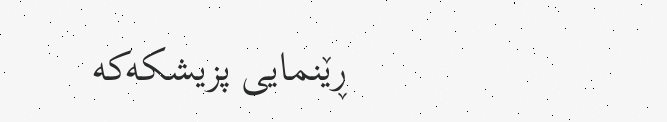ڕێنمایی پزیشکەکە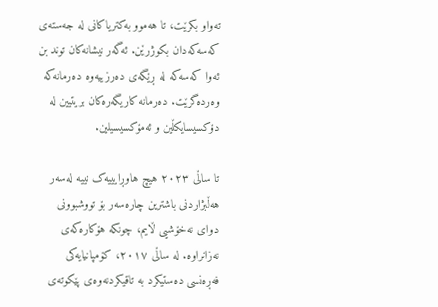تەواو بکرێت، تا هەموو بەکتریاکانی لە جەستەی کەسەکەدان بکوژرێن. ئەگەر نیشانەکان توند بن ئەوا کەسەکە لە ڕێگەی دەرزییەوە دەرمانەکە وەردەگرێت. دەرمانە کاریگەرەکان بریتیین لە دۆکسیسایکڵین و ئەمۆکسیسیلین.

تا ساڵی ٢٠٢٣ هیچ هاوڕایییەک نییە لەسەر هەڵبژاردنی باشترین چارەسەر بۆ تووشبوونی دوای نەخۆشیی ڵایم، چونکە هۆکارەکەی نەزانراوە. لە ساڵی ٢٠١٧، کۆمپانیایەکی فەڕەنسی دەستیکرد بە تاقیکردنەوەی پێکوتەی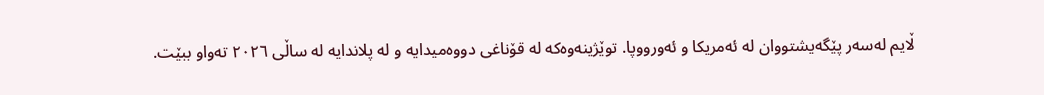ڵایم لەسەر پێگەیشتووان لە ئەمریکا و ئەورووپا. توێژینەوەکە لە قۆناغی دووەمیدایە و لە پلاندایە لە ساڵی ٢٠٢٦ تەواو ببێت.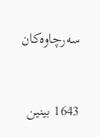سەرچاوەکان



1643 بینین